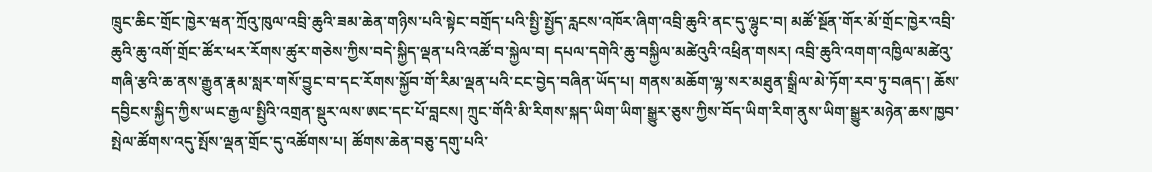ཁྲུང་ཆིང་གྲོང་ཁྱེར་ཝན་ཀྲོའུ་ཁུལ་འབྲི་ཆུའི་ཟམ་ཆེན་གཉིས་པའི་སྟེང་བགྲོད་པའི་སྤྱི་སྤྱོད་རླངས་འཁོར་ཞིག་འབྲི་ཆུའི་ནང་དུ་ལྷུང་བ། མཚོ་སྔོན་གོར་མོ་གྲོང་ཁྱེར་འབྲི་ཆུའི་ཆུ་འགོ་གྲོང་ཚོར་ཕར་རོགས་ཚུར་གཅེས་ཀྱིས་བདེ་སྐྱིད་ལྡན་པའི་འཚོ་བ་སྐྱེལ་བ། དཔལ་དགེའི་ཆུ་བསྐྱིལ་མཚེའུའི་འཕྲིན་གསར། འབྲི་ཆུའི་འགག་འཁྱིལ་མཚེའུ་གཞི་རྩའི་ཆ་ནས་རྒྱུན་རྣམ་སླར་གསོ་བྱུང་བ་དང་རོགས་སྐྱོབ་གོ་རིམ་ལྡན་པའི་ངང་བྱེད་བཞིན་ཡོད་པ། གནས་མཆོག་ལྷ་སར་མཐུན་སྒྲིལ་མེ་ཏོག་རབ་ཏུ་བཞད་། ཆོས་དབྱིངས་སྐྱིད་ཀྱིས་ཡང་རྒྱལ་སྤྱིའི་འགྲན་སྡུར་ལས་ཨང་དང་པོ་བླངས། ཀྲུང་གོའི་མི་རིགས་སྐད་ཡིག་ཡིག་སྒྱུར་ཅུས་ཀྱིས་བོད་ཡིག་རིག་ནུས་ཡིག་སྒྱུར་མཉེན་ཆས་ཁྱབ་སྤེལ་ཚོགས་འདུ་སྤོས་ལྡན་གྲོང་དུ་འཚོགས་པ། ཚོགས་ཆེན་བཅུ་དགུ་པའི་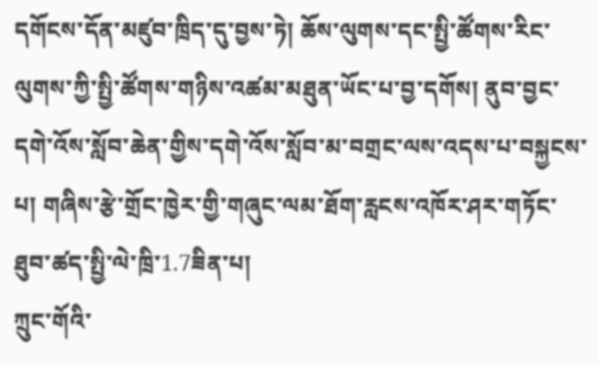དགོངས་དོན་མཛུབ་ཁྲིད་དུ་བྱས་ཏེ། ཆོས་ལུགས་དང་སྤྱི་ཚོགས་རིང་ལུགས་ཀྱི་སྤྱི་ཚོགས་གཉིས་འཚམ་མཐུན་ཡོང་པ་བྱ་དགོས། ནུབ་བྱང་དགེ་འོས་སློབ་ཆེན་གྱིས་དགེ་འོས་སློབ་མ་བགྲང་ལས་འདས་པ་བསྐྱངས་པ། གཞིས་རྩེ་གྲོང་ཁྱེར་གྱི་གཞུང་ལམ་ཐོག་རླངས་འཁོར་ཤར་གཏོང་ཐུབ་ཚད་སྤྱི་ལེ་ཁྲི་1.7ཟིན་པ།
ཀྲུང་གོའི་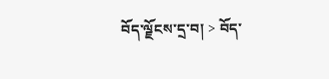བོད་ལྗོངས་དྲ་བ། > བོད་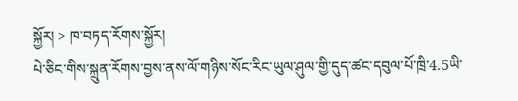སྐྱོར། > ཁ་བཏད་རོགས་སྐྱོར།
པེ་ཅིང་གིས་སྐྲུན་རོགས་བྱས་ནས་ལོ་གཉིས་སོང་རིང་ཡུལ་ཤུལ་གྱི་དུད་ཚང་དབུལ་པོ་ཁྲི་4.5ཡི་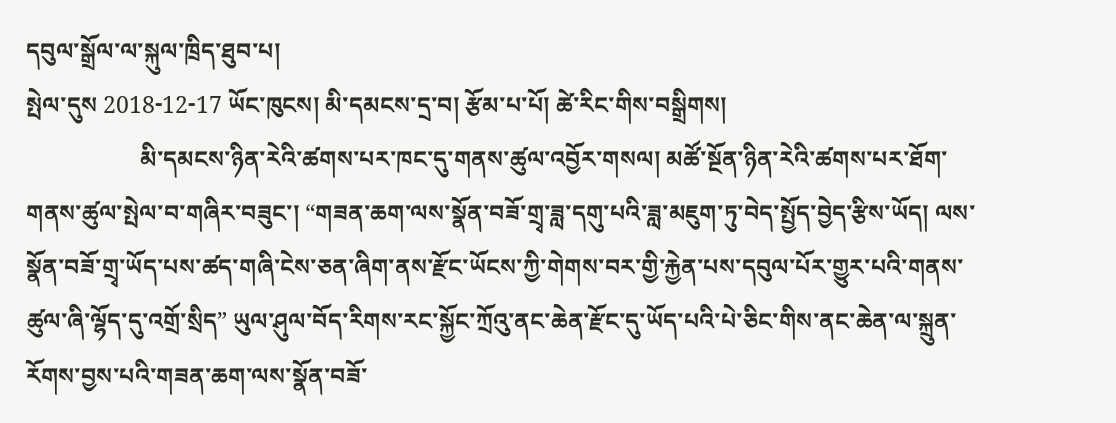དབུལ་སྒྲོལ་ལ་སྐུལ་ཁྲིད་ཐུབ་པ།
སྤེལ་དུས 2018-12-17 ཡོང་ཁུངས། མི་དམངས་དྲ་བ། རྩོམ་པ་པོ། ཚེ་རིང་གིས་བསྒྲིགས།
                   མི་དམངས་ཉིན་རེའི་ཚགས་པར་ཁང་དུ་གནས་ཚུལ་འབྱོར་གསལ། མཚོ་སྔོན་ཉིན་རེའི་ཚགས་པར་ཐོག་གནས་ཚུལ་སྤེལ་བ་གཞིར་བཟུང་། “གཟན་ཆག་ལས་སྣོན་བཟོ་གྲྭ་ཟླ་དགུ་པའི་ཟླ་མཇུག་ཏུ་བེད་སྤྱོད་བྱེད་རྩིས་ཡོད། ལས་སྣོན་བཟོ་གྲྭ་ཡོད་པས་ཚད་གཞི་ངེས་ཅན་ཞིག་ནས་རྫོང་ཡོངས་ཀྱི་གེགས་བར་གྱི་རྐྱེན་པས་དབུལ་པོར་གྱུར་པའི་གནས་ཚུལ་ཞི་ལྷོད་དུ་འགྲོ་སྲིད” ཡུལ་ཤུལ་བོད་རིགས་རང་སྐྱོང་ཀྲོའུ་ནང་ཆེན་རྫོང་དུ་ཡོད་པའི་པེ་ཅིང་གིས་ནང་ཆེན་ལ་སྐྲུན་རོགས་བྱས་པའི་གཟན་ཆག་ལས་སྣོན་བཟོ་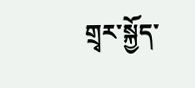གྲྭར་སྐྱོད་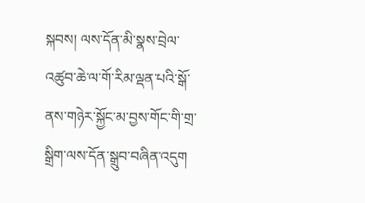སྐབས། ལས་དོན་མི་སྣས་བྲེལ་འཚུབ་ཆེ་ལ་གོ་རིམ་ལྡན་པའི་སྒོ་ནས་གཉེར་སྐྱོང་མ་བྱས་གོང་གི་གྲ་སྒྲིག་ལས་དོན་སྒྲུབ་བཞིན་འདུག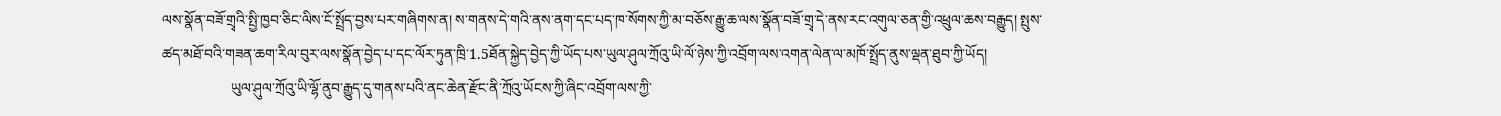ལས་སྣོན་བཟོ་གྲྭའི་སྤྱི་ཁྱབ་ཅིང་ལིས་ངོ་སྤྲོད་བྱས་པར་གཞིགས་ན། ས་གནས་དེ་གའི་ནས་ནག་དང་པད་ཁ་སོགས་ཀྱི་མ་བཅོས་རྒྱུ་ཆ་ལས་སྣོན་བཟོ་གྲྭ་དེ་ནས་རང་འགུལ་ཅན་གྱི་འཕྲུལ་ཆས་བརྒྱུད། སྤུས་ཚད་མཐོ་བའི་གཟན་ཆག་རིལ་བུར་ལས་སྣོན་བྱེད་པ་དང་ལོར་ཏུན་ཁྲི་1.5ཐོན་སྐྱེད་བྱེད་ཀྱི་ཡོད་པས་ཡུལ་ཤུལ་ཀྲོའུ་ཡི་ལོ་ཉེས་ཀྱི་འབྲོག་ལས་འགན་ལེན་ལ་མཁོ་སྤྲོད་ནུས་ལྡན་ཐུབ་ཀྱི་ཡོད།
                   ཡུལ་ཤུལ་ཀྲོའུ་ཡི་ལྷོ་ནུབ་རྒྱུད་དུ་གནས་པའི་ནང་ཆེན་རྫོང་ནི་ཀྲོའུ་ཡོངས་ཀྱི་ཞིང་འབྲོག་ལས་ཀྱི་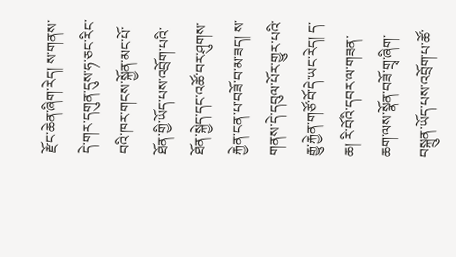རྫོང་ཆེན་ཞིག་རེད། ས་གནས་དེ་གར་དགུན་དུས་ཧ་ཅང་རིང་བའི་ཁར་གངས་སྐྱོན་མང་པོ་ཐོན་གྱི་ཡོད་པས་འབྲོག་པའི་ཐོན་སྐྱེད་དང་འཚོ་བར་ཤུགས་རྐྱེན་ངན་པ་བཟོ་བ་མ་ཟད། ས་གནས་དེ་དབུལ་པོར་གྱུར་པའི་རྒྱུ་རྐྱེན་གཙོ་བོ་དེ་ཡང་རེད། ད་ཆ། རི་བོའི་དབར་ལ་གཟན་ཆག་ལས་སྣོན་བཟོ་གྲྭ་ཞིག་བསྐྲུན་ཡོད་པས་འབྲོག་པ་ཚོ་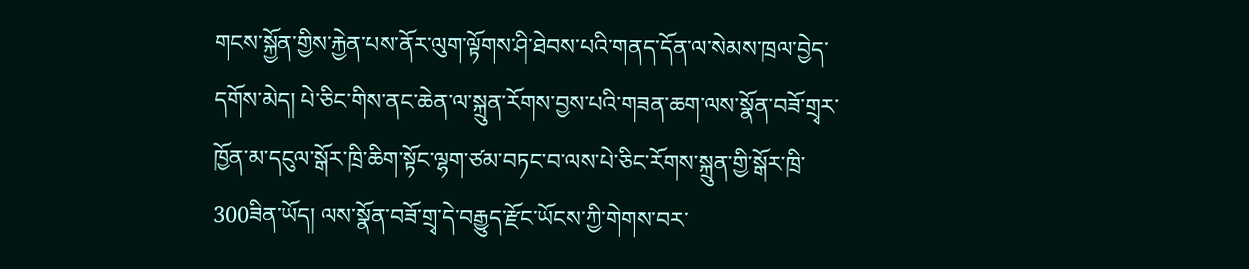གངས་སྐྱོན་གྱིས་རྐྱེན་པས་ནོར་ལུག་ལྟོགས་ཤི་ཐེབས་པའི་གནད་དོན་ལ་སེམས་ཁྲལ་བྱེད་དགོས་མེད། པེ་ཅིང་གིས་ནང་ཆེན་ལ་སྐྲུན་རོགས་བྱས་པའི་གཟན་ཆག་ལས་སྣོན་བཟོ་གྲྭར་ཁྱོན་མ་དངུལ་སྒོར་ཁྲི་ཆིག་སྟོང་ལྷག་ཙམ་བཏང་བ་ལས་པེ་ཅིང་རོགས་སྐྲུན་གྱི་སྒོར་ཁྲི་300ཟིན་ཡོད། ལས་སྣོན་བཟོ་གྲྭ་དེ་བརྒྱུད་རྫོང་ཡོངས་ཀྱི་གེགས་བར་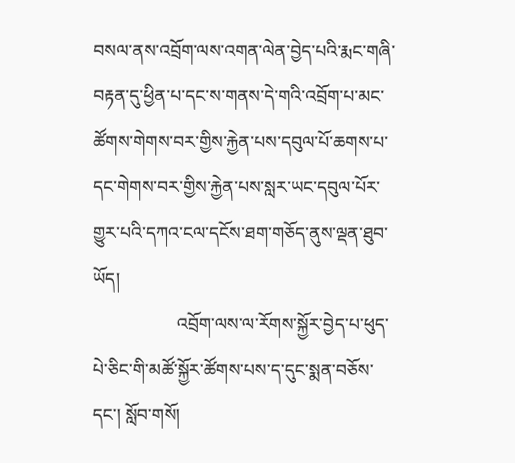བསལ་ནས་འབྲོག་ལས་འགན་ལེན་བྱེད་པའི་རྨང་གཞི་བརྟན་དུ་ཕྱིན་པ་དང་ས་གནས་དེ་གའི་འབྲོག་པ་མང་ཚོགས་གེགས་བར་གྱིས་རྐྱེན་པས་དབུལ་པོ་ཆགས་པ་དང་གེགས་བར་གྱིས་རྐྱེན་པས་སླར་ཡང་དབུལ་པོར་གྱུར་པའི་དཀའ་ངལ་དངོས་ཐག་གཅོད་ནུས་ལྡན་ཐུབ་ཡོད།
                   འབྲོག་ལས་ལ་རོགས་སྐྱོར་བྱེད་པ་ཕུད་པེ་ཅིང་གི་མཚོ་སྐྱོར་ཚོགས་པས་ད་དུང་སྨན་བཅོས་དང་། སློབ་གསོ།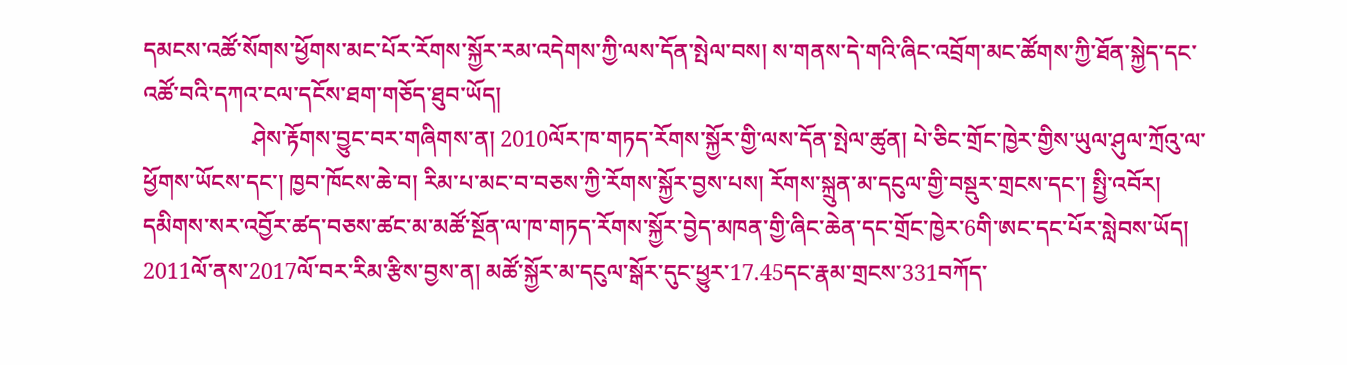དམངས་འཚོ་སོགས་ཕྱོགས་མང་པོར་རོགས་སྐྱོར་རམ་འདེགས་ཀྱི་ལས་དོན་སྤེལ་བས། ས་གནས་དེ་གའི་ཞིང་འབྲོག་མང་ཚོགས་ཀྱི་ཐོན་སྐྱེད་དང་འཚོ་བའི་དཀའ་ངལ་དངོས་ཐག་གཅོད་ཐུབ་ཡོད།
                   ཤེས་རྟོགས་བྱུང་བར་གཞིགས་ན། 2010ལོར་ཁ་གཏད་རོགས་སྐྱོར་གྱི་ལས་དོན་སྤེལ་ཚུན། པེ་ཅིང་གྲོང་ཁྱེར་གྱིས་ཡུལ་ཤུལ་ཀྲོའུ་ལ་ཕྱོགས་ཡོངས་དང་། ཁྱབ་ཁོངས་ཆེ་བ། རིམ་པ་མང་བ་བཅས་ཀྱི་རོགས་སྐྱོར་བྱས་པས། རོགས་སྐྲུན་མ་དངུལ་གྱི་བསྡུར་གྲངས་དང་། སྤྱི་འབོར། དམིགས་སར་འབྱོར་ཚད་བཅས་ཚང་མ་མཚོ་སྔོན་ལ་ཁ་གཏད་རོགས་སྐྱོར་བྱེད་མཁན་གྱི་ཞིང་ཆེན་དང་གྲོང་ཁྱེར་6གི་ཨང་དང་པོར་སླེབས་ཡོད། 2011ལོ་ནས་2017ལོ་བར་རིམ་རྩིས་བྱས་ན། མཚོ་སྐྱོར་མ་དངུལ་སྒོར་དུང་ཕྱུར་17.45དང་རྣམ་གྲངས་331བཀོད་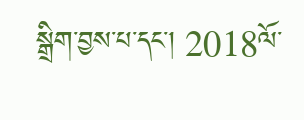སྒྲིག་བྱས་པ་དང་། 2018ལོ་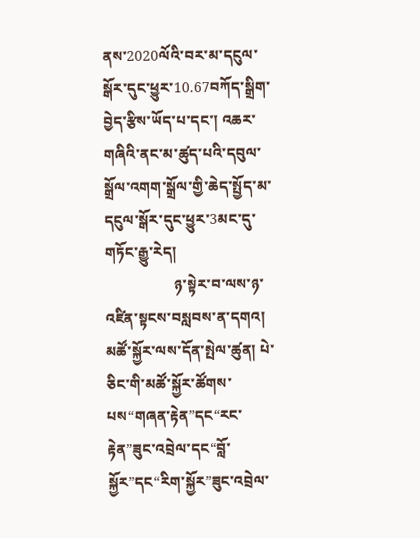ནས་2020ལོའི་བར་མ་དངུལ་སྒོར་དུང་ཕྱུར་10.67བཀོད་སྒྲིག་བྱེད་རྩིས་ཡོད་པ་དང་། འཆར་གཞིའི་ནང་མ་ཚུད་པའི་དབུལ་སྒྲོལ་འགག་སྒྲོལ་གྱི་ཆེད་སྤྱོད་མ་དངུལ་སྒོར་དུང་ཕྱུར་3མང་དུ་གཏོང་རྒྱུ་རེད།
                   ཉ་སྟེར་བ་ལས་ཉ་འཛིན་སྟངས་བསླབས་ན་དགའ། མཚོ་སྐྱོར་ལས་དོན་སྤེལ་ཚུན། པེ་ཅིང་གི་མཚོ་སྐྱོར་ཚོགས་པས“གཞན་རྟེན”དང“རང་རྟེན”ཟུང་འབྲེལ་དང“བློ་སྐྱོར”དང“རིག་སྐྱོར”ཟུང་འབྲེལ་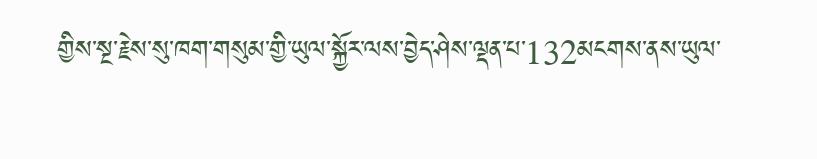གྱིས་སྔ་རྗེས་སུ་ཁག་གསུམ་གྱི་ཡུལ་སྐྱོར་ལས་བྱེད་ཤེས་ལྡན་པ་132མངགས་ནས་ཡུལ་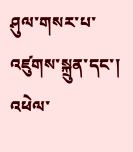ཤུལ་གསར་པ་འཛུགས་སྐྲུན་དང་། འཕེལ་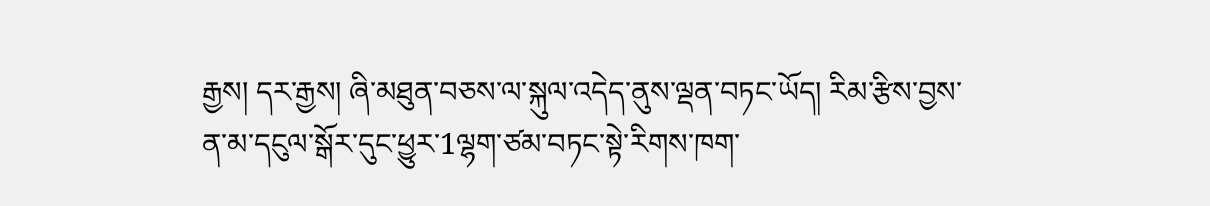རྒྱས། དར་རྒྱས། ཞི་མཐུན་བཅས་ལ་སྐུལ་འདེད་ནུས་ལྡན་བཏང་ཡོད། རིམ་རྩིས་བྱས་ན་མ་དངུལ་སྒོར་དུང་ཕྱུར་1ལྷག་ཙམ་བཏང་སྟེ་རིགས་ཁག་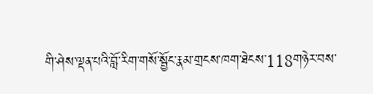གི་ཤེས་ལྡན་པའི་བློ་རིག་གསོ་སྦྱོང་རྣམ་གྲངས་ཁག་ཐེངས་118གཉེར་བས་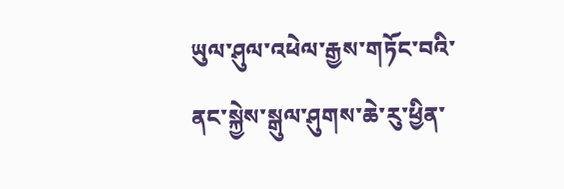ཡུལ་ཤུལ་འཕེལ་རྒྱས་གཏོང་བའི་ནང་སྐྱེས་སྒུལ་ཤུགས་ཆེ་རུ་ཕྱིན་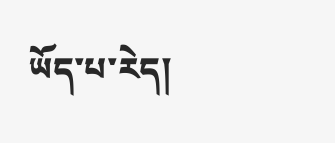ཡོད་པ་རེད།